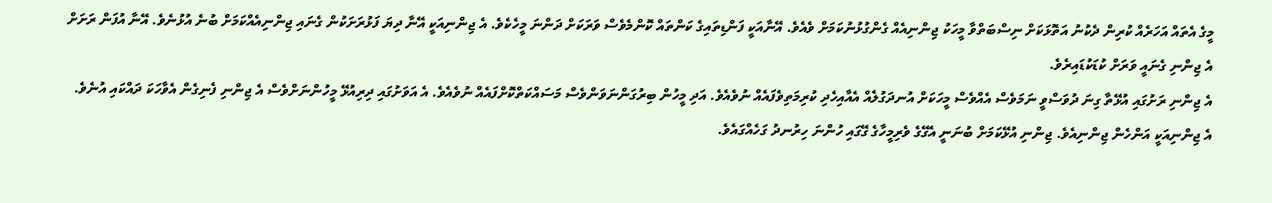މީގެ އެތައް އަހަރެއް ކުރިން ދެކުނު އަތޮޅަކަށް ނިސްބަތްވާ މީހަކު ޖިންނިއެއް ގެންގުޅުނުކަމަށް ވެއެވެ. އޭނާއަކީ ފަންޑިތައިގެ ކަންތައް ކޮންމެވެސް ވަރަކަށް ދަންނަ މީހެކެވެ. އެ ޖިންނިއަކީ އޭނާ ދިޔަ ފަޅުރަށަކުން ގެނައި ޖިންނިއެއްކަމަށް ބުނެ އުޅުނެވެ. އޭނާ އުފަން ރަށަށް އެ ޖިންނި ގެނައީ ވަރަށް ކުޑަކުޑައިރެވެ.
އެ ޖިންނި ރަށުގައި އުޅޭތާ ގިނަ ދުވަސްވީ ނަމަވެސް އެއްވެސް މީހަކަށް އުނދަގުލެއް އެއާއިހެދި ކުރިމަތިވެފައެއް ނުވެއެވެ. އަދި މީހުން ބިރުގަންނަވަންވެސް މަސައްކަތްކޮށްފައެއް ނުވެއެވެ. އެ އަވަށުގައި ދިރިއުޅޭ މީހުންނަށްވެސް އެ ޖިންނި ފެނިގެން އެވާހަކަ ދައްކައި އުނެވެ.
އެ ޖިންނިއަކީ އަންހެން ޖިންނިއެވެ. ޖިންނި އުޅޭކަމަށް ބުނަނީ އެގޭގެ ވެރިމީހާގެ ގޭގައި ހުންނަ ހިރުނދު ގަހެއްގައެވެ.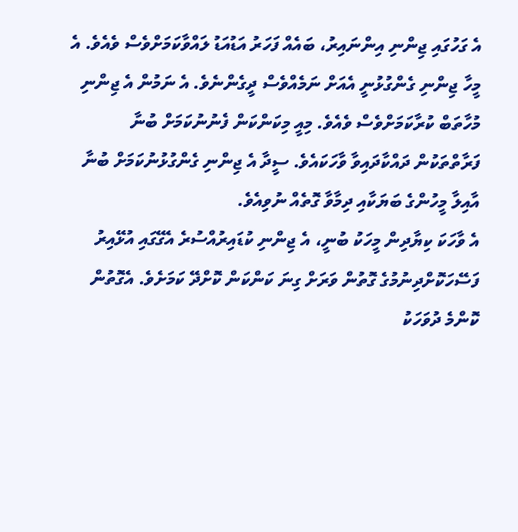އެ ގަހުގައި ޖިންނި އިންނައިރު، ބައެއް ފަހަރު އަޑުއަޑު ލައްވާކަމަށްވެސް ވެއެވެ. އެ މީހާ ޖިންނި ގެންގުޅުނީ އެއަށް ނަމެއްވެސް ދީގެންނެވެ. އެ ނަމުން އެ ޖިންނި މުހާތަބް ކުރާކަމަށްވެސް ވެއެވެ. މިއީ މިކަންކަން ފެނުނުކަމަށް ބުނާ ފަރާތްތަކުން ދައްކާދައިވާ ވާހަކައެވެ. ސީދާ އެ ޖިންނި ގެންގުޅުނުކަމަށް ބުނާ އާއިލާ މީހުންގެ ބަޔަކާއި ދިމާވާ ގޮތެއް ނުވިއެވެ.
އެ ވާހަކަ ކިޔާދިން މީހަކު ބުނީ، އެ ޖިންނި ކުޑައިރުއްސުރެ އެގޭގައި އުޅޭއިރު ފަސޭހަކޮށްދިނުމުގެ ގޮތުން ވަރަށް ގިނަ ކަންކަން ކޮށްދޭ ކަމަށެވެ. އެގޮތުން ކޮންމެ ދުވަހަކު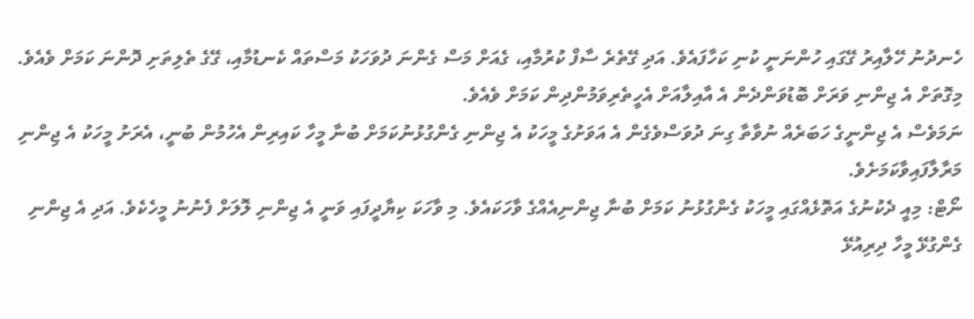ހެނދުނު ހޭލާއިރު ގޭގައި ހުންނަނީ ކުނި ކަހާފައެވެ. އަދި ގޭތެރެ ސާފް ކުރުމާއި، ގެއަށް މަސް ގެންނަ ދުވަހަކު މަސްތައް ކެނޑުމާއި، ގޭގެ ތެލިތަށި ދޮންނަ ކަމަށް ވެއެވެ.
މިގޮތަށް އެ ޖިންނި ވަރަށް ބޮޑުވަންދެން އެ އާއިލާއަށް އެހީތެރިވަމުންދިން ކަމަށް ވެއެވެ.
ނަމަވެސް އެ ޖިންނީގެ ހަބަރެއް ނުވާތާ ގިނަ ދުވަސްވެގެން އެ އަވަށުގެ މީހަކު އެ ޖިންނި ގެންގުޅުނުކަމަށް ބުނާ މީހާ ކައިރިން އެހުމުން ބުނީ، އެރަށު މީހަކު އެ ޖިންނި މަރާލާފައިވާކަމަށެވެ.
ނޯޓް: މިއީ ދެކުނުގެ އަތޮޅެއްގައި މީހަކު ގެންގުޅުނު ކަމަށް ބުނާ ޖިންނިއެއްގެ ވާހަކައެވެ. މި ވާހަކަ ކިޔާދީފައި ވަނީ އެ ޖިންނި ލޮލަށް ފެނުނު މީހެކެވެ. އަދި އެ ޖިންނި ގެންގުޅޭ މީހާ ދިރިއުޅޭ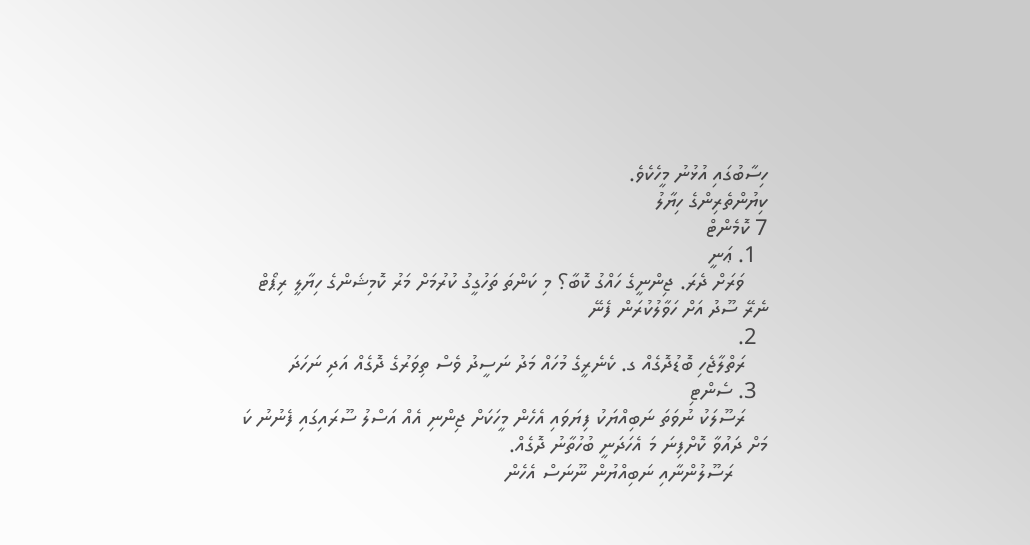ހިސާބުގައި އުޅުނު މީހެކެވެ.
ކިޔުންތެރިންގެ ހިޔާލު
7 ކޮމެންޓް
  1. ޢަނީ
    ވަރަށް ދެރަ. ޖިންނީގެ ހައްގު ކޮބާ؟ މި ކަންތަ ތަހުގީގު ކުރުމަށް މަރު ކޮމިޝަންގެ ހިޔާލީ ރިޕޯޓް ނެރޭ ސޫދު އަށް ހަވާލުކުރަން ފެނޭ
  2.
    ރަތްލާޖެހި ބޮޑުދޮގެއް ގ. ކެނެރީގެ މުހައް މަދު ނަސީދު ވެސް ތިވަރުގެ ދޮގެއް އަދި ނަހަދަ
  3. ސެންޓި
    ރަސޫލަކު ނުވަތަ ނަބިއްޔަކު ފިޔަވައި އެހެން މީހަކަށް ޖިންނި އެއް އަސްލު ސޫރައިގައި ފެނުނު ކަ މަށް ދައުވާ ކޮށްފިނަ މަ އެހަދަނީ ބުހުތާނު ދޮގެއް.
      ރަސޫލުންނާއި ނަބިއްޔުން ނޫނަސް އެހެން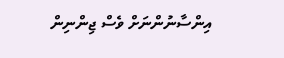އިންސާނުންނަށް ވެސް ޖިންނިން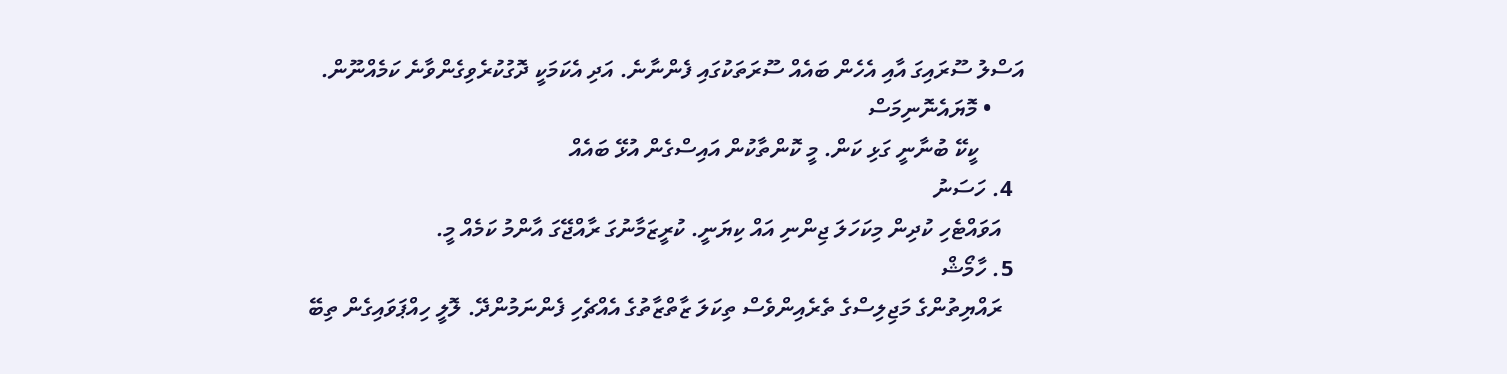އަސްލު ސޫރައިގަ އާއި އެހެން ބައެއް ސޫރަތަކުގައި ފެންނާނެ. އަދި އެކަމަކީ ދޮގުކުރެވިގެންވާނެ ކަމެއްނޫން.
      • މޮޔައެނޮނިމަސް
        ކީކޭ ބުނާނީ ގަޅި ކަން. މީ ކޮންތާކުން އައިސްގެން އުޅޭ ބައެއް
  4. ހަސަނު
    އަވައްޓެހި ކުދިން މިކަހަލަ ޖިންނި އައް ކިޔަނީ. ކުރީޒަމާނުގަ ރާއްޖޭގަ އާންމު ކަމެއް މީ.
  5. ހާމޯޝް
    ރައްޔިތުންގެ މަޖިލިސްގެ ތެރެއިންވެސް ތިކަލަ ޒާތްޒާތުގެ އެއްޗެހި ފެންނަމުންދޭ. ލޮލީ ހިއްޕަވައިގެން ތިބޭ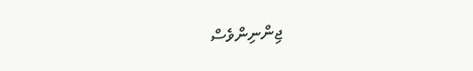ޖިންނިންވެސް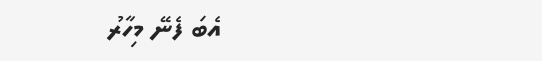އެބަ ފެނޭ މިހާރު